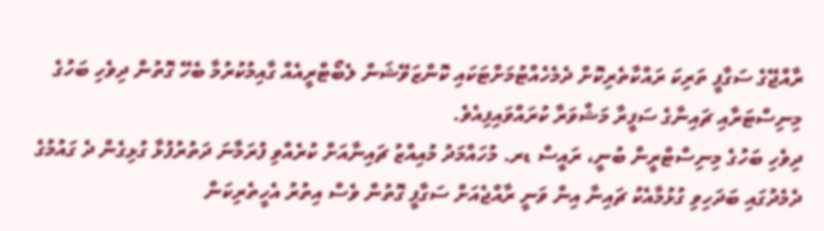ރާއްޖޭގެ ސަގާފީ ތަރިކަ ރައްކާތެރިކޮށް ދެމެހެއްޓުމަށްޓަކައި ކޮންޒަވޭޝަން ލެބޯޓްރީއެއް ގާއިމުކުރުމާ ބެހޭ ގޮތުން ދިވެހި ބަހުގެ މިނިސްޓަރާއި ޗައިނާގެ ސަފީރާ މަޝްވަރާ ކުރައްވައިފިއެވެ.
ދިވެހި ބަހުގެ މިނިސްޓްރީން ބުނީ، ރައީސް ޑރ. މުހައްމަދު މުއިއްޒު ޗައިނާއަށް ކުރެއްވި ފުރަމާނަ ދަތުރުފުޅާ ގުޅިގެން ދެ ގައުމުގެ ދެމެދުގައި ބަދަހިވި ގުޅުމާއެކު ޗައިނާ އިން ވަނީ ރާއްޖެއަށް ސަގާފީ ގޮތުން ވެސް އިތުރު އެހީތެރިކަން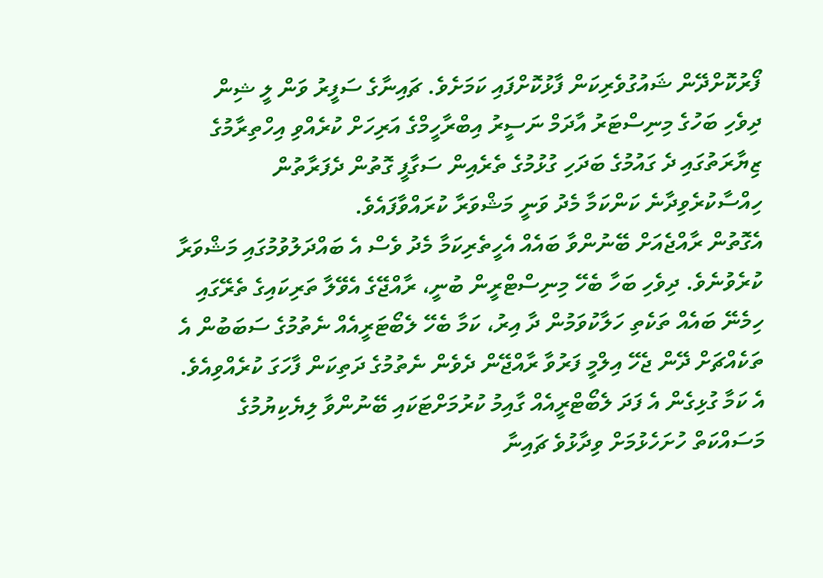ފޯރުކޮށްދޭން ޝައުގުވެރިކަން ފާޅުކޮށްފައި ކަމަށެވެ. ޗައިނާގެ ސަފީރު ވަން ލީ ޝިން ދިވެހި ބަހުގެ މިނިސްޓަރު އާދަމް ނަސީރު އިބްރާހީމްގެ އަރިހަށް ކުރެއްވި އިހްތިރާމުގެ ޒިޔާރަތުގައި ދެ ގައުމުގެ ބަދަހި ގުޅުމުގެ ތެރެއިން ސަގާފީ ގޮތުން ދެފަރާތުން ހިއްސާކުރެވިދާނެ ކަންކަމާ މެދު ވަނީ މަޝްވަރާ ކުރައްވާފައެވެ.
އެގޮތުން ރާއްޖެއަށް ބޭނުންވާ ބައެއް އެހީތެރިކަމާ މެދު ވެސް އެ ބައްދަލުވުމުގައި މަޝްވަރާ ކުރެވުނެވެ. ދިވެހި ބަހާ ބެހޭ މިނިސްޓްރީން ބުނީ، ރާއްޖޭގެ އެވޭލާ ތަރިކައިގެ ތެރޭގައި ހިމެނޭ ބައެއް ތަކެތި ހަލާކުވަމުން ދާ އިރު، ކަމާ ބެހޭ ލެބޯޓަރީއެއް ނެތުމުގެ ސަބަބުން އެ ތަކެއްޗަށް ދޭން ޖެހޭ އިލްމީ ފަރުވާ ރާއްޖޭން ދެވެން ނެތުމުގެ ދަތިކަން ފާހަގަ ކުރެއްވިއެވެ. އެ ކަމާ ގުޅިގެން އެ ފަދަ ލެބޯޓްރީއެއް ގާއިމު ކުރުމަށްޓަކައި ބޭނުންވާ ލިޔެކިޔުމުގެ މަސައްކަތް ހުށަހެޅުމަށް ވިދާޅުވެ ޗައިނާ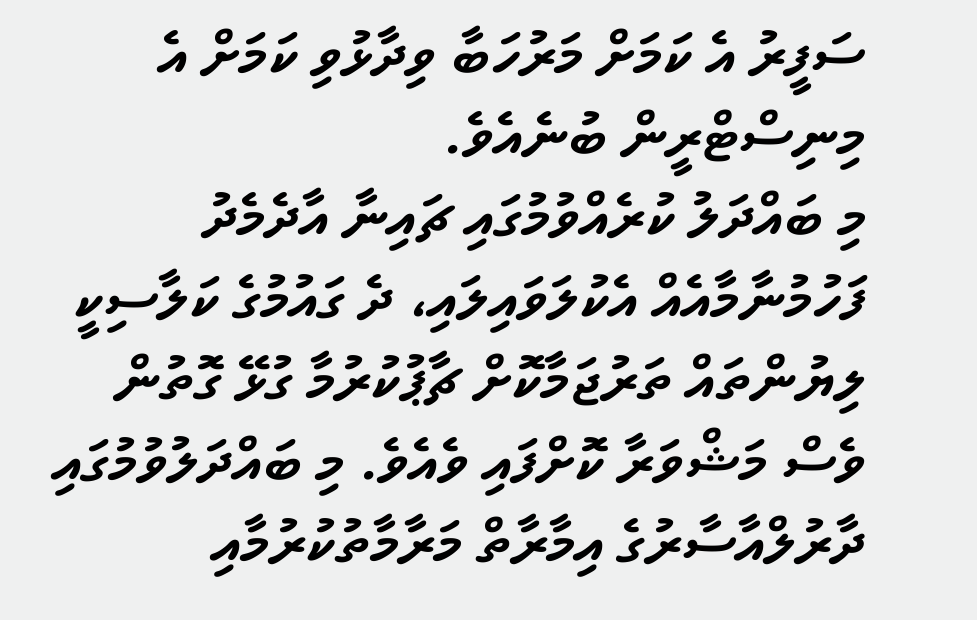ސަފީރު އެ ކަމަށް މަރުހަބާ ވިދާޅުވި ކަމަށް އެ މިނިސްޓްރީން ބުނެއެވެ.
މި ބައްދަލު ކުރެއްވުމުގައި ޗައިނާ އާދެމެދު ފަހުމުނާމާއެއް އެކުލަވައިލައި، ދެ ގައުމުގެ ކަލާސިކީ ލިޔުންތައް ތަރުޖަމާކޮށް ޗާޕުކުރުމާ ގުޅޭ ގޮތުން ވެސް މަޝްވަރާ ކޮށްފައި ވެއެވެ. މި ބައްދަލުވުމުގައި ދާރުލްއާސާރުގެ އިމާރާތް މަރާމާތުކުރުމާއި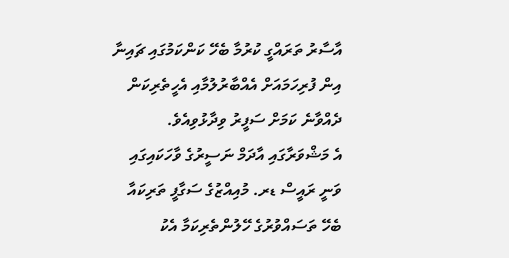އާސާރު ތަރައްގީ ކުރުމާ ބެހޭ ކަންކަމުގައި ޗައިނާ އިން ފުރިހަމައަށް އެއްބާރުލުމާއި އެހީތެރިކަން ދެއްވާނެ ކަމަށް ސަފީރު ވިދާޅުވިއެވެ.
އެ މަޝްވަރާގައި އާދަމް ނަސީރުގެ ވާހަކައިގައި ވަނީ ރައީސް ޑރ. މުއިއްޒުގެ ސަގާފީ ތަރިކައާ ބެހޭ ތަސައްވުރުގެ ހޭލުންތެރިކަމާ އެކު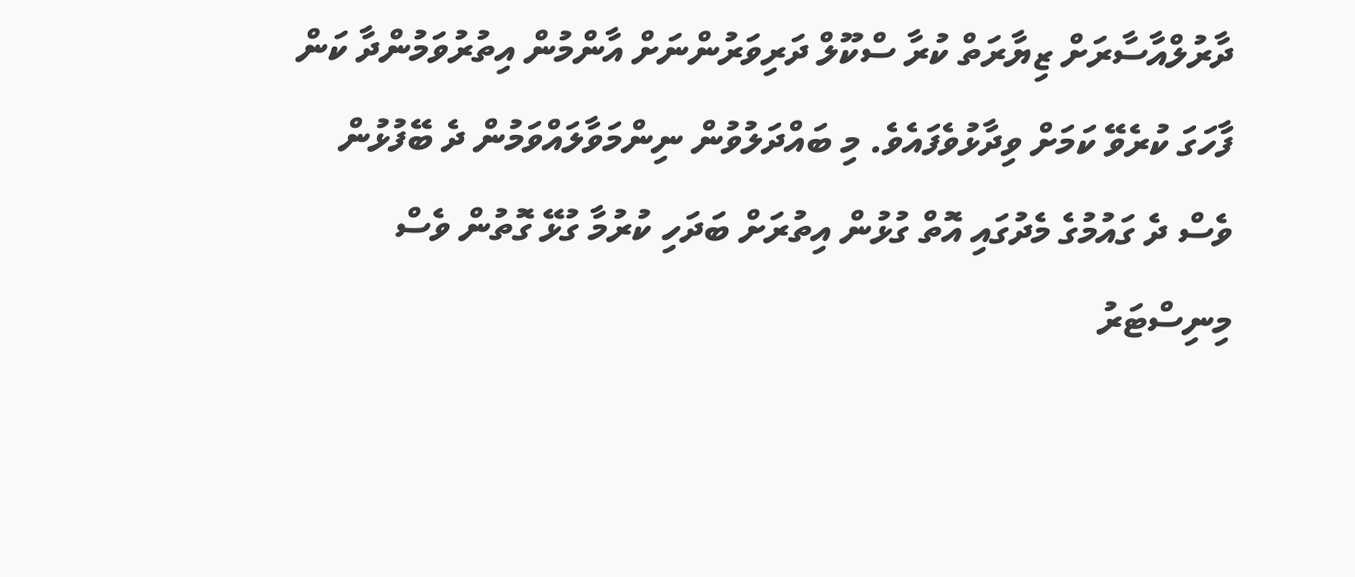ދާރުލްއާސާރަށް ޒިޔާރަތް ކުރާ ސްކޫލް ދަރިވަރުންނަށް އާންމުން އިތުރުވަމުންދާ ކަން ފާހަގަ ކުރެވޭ ކަމަށް ވިދާޅުވެފައެވެ. މި ބައްދަލުވުން ނިންމަވާލައްވަމުން ދެ ބޭފުޅުން ވެސް ދެ ގައުމުގެ މެދުގައި އޮތް ގުޅުން އިތުރަށް ބަދަހި ކުރުމާ ގުޅޭ ގޮތުން ވެސް މިނިސްޓަރު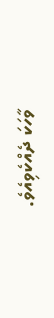ވާހަކަ ދެއްކެވިއެވެ.